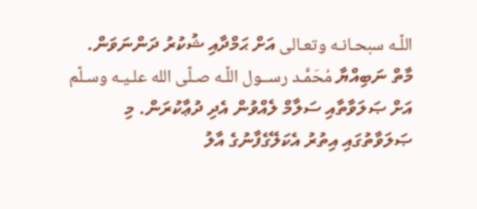اللّـه سبحـانـه وتعـالى އަށް ޙަމްދާއި ޝުކުރު ދަންނަވަން. މާތް ނަބިއްޔާ مُحَمَّـد رســول اللّـه صـلّى الله علـيـه وسـلّم އަށް ޞަލަވާތާއި ސަލާމް ލެއްވުން އެދި ދުޢާކުރަން. މި ޞަލަވާތުގައި އިތުރު އެކަލޭގެފާނުގެ އާލު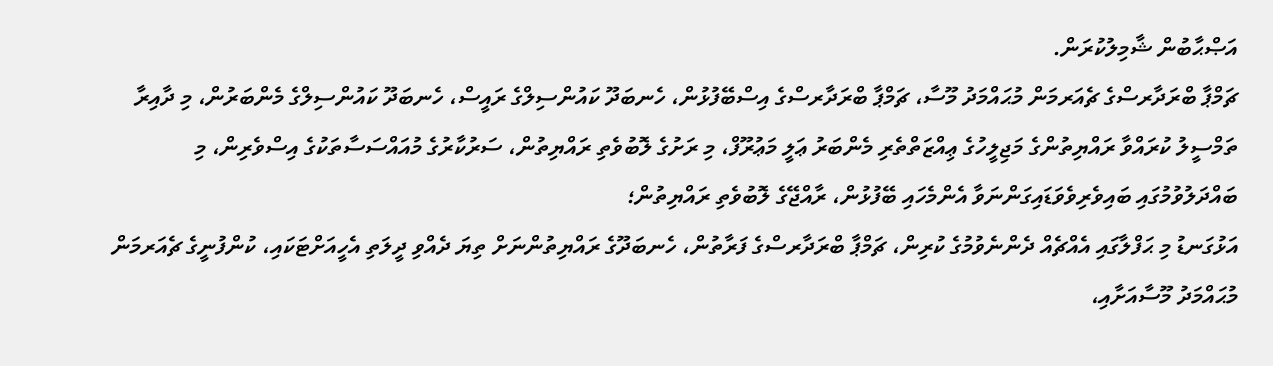އަޞްޙާބުން ޝާމިލުކުރަން.
ޗަމްޕާ ބްރަދާރސްގެ ޗެއަރމަން މުޙައްމަދު މޫސާ، ޗަމްޕާ ބްރަދާރސްގެ އިސްބޭފުޅުން، ހެނބަދޫ ކައުންސިލްގެ ރައީސް، ހެނބަދޫ ކައުންސިލްގެ މެންބަރުން، މި ދާއިރާ ތަމްސީލު ކުރައްވާ ރައްޔިތުންގެ މަޖިލީހުގެ ޢިއްޒަތްތެރި މެންބަރު ޢަލީ މަޢުރޫފް، މި ރަށުގެ ލޮބުވެތި ރައްޔިތުން، ސަރުކާރުގެ މުއައްސަސާތަކުގެ އިސްވެރިން، މި ބައްދަލުވުމުގައި ބައިވެރިވެވަޑައިގަންނަވާ އެންމެހައި ބޭފުޅުން، ރާއްޖޭގެ ލޮބުވެތި ރައްޔިތުން؛
އަޅުގަނޑު މި ޙަފްލާގައި އެއްޗެއް ދެންނެވުމުގެ ކުރިން، ޗަމްޕާ ބްރަދާރސްގެ ފަރާތުން، ހެނބަދޫގެ ރައްޔިތުންނަށް ތިޔަ ދެއްވި ދީލަތި އެހީއަށްޓަކައި، ކުންފުނީގެ ޗެއަރމަން މުޙައްމަދު މޫސާއަށާއި،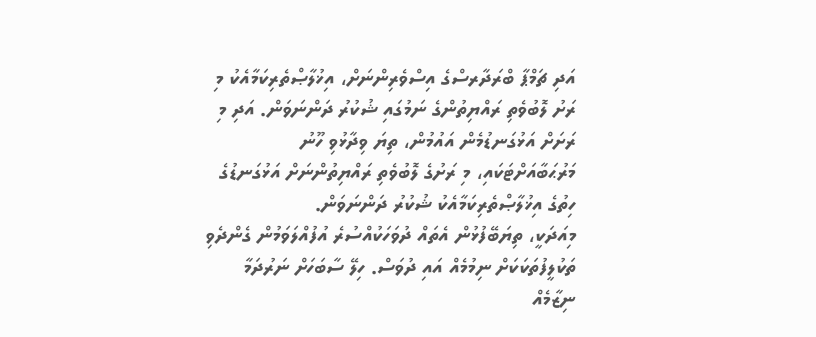އަދި ޗަމްޕާ ބްރަދާރސްގެ އިސްވެރިންނަށް، އިޚުލާޞްތެރިކަމާއެކު މި ރަށު ލޮބުވެތި ރައްޔިތުންގެ ނަމުގައި ޝުކުރު ދަންނަވަން. އަދި މި ރަށަށް އަޅުގަނޑުމެން އައުމުން، ތިޔަ ވިދާޅުވި ހޫނު މަރުޙަބާއަށްޓަކައި، މި ރަށުގެ ލޮބުވެތި ރައްޔިތުންނަށް އަޅުގަނޑުގެ ހިތުގެ އިޚުލާޞްތެރިކަމާއެކު ޝުކުރު ދަންނަވަން.
މިއަދަކީ، ތިޔަބޭފުޅުން އެތައް ދުވަހަކުއްސުރެ އުފުއްލަވަމުން ގެންދެވި ތަކުލީފުތަކަކަށް ނިމުމެއް އައި ދުވަސް. ހިލޭ ސާބަހަށް ނަރުދަމާ ނިޒާމެއް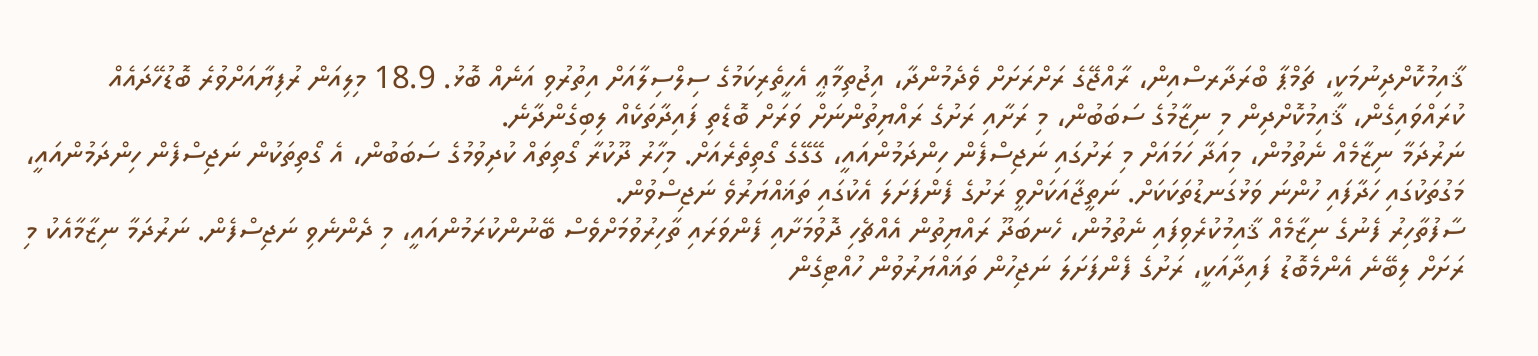ޤާއިމުކޮށްދިނުމަކީ، ޗަމްޕާ ބްރަދާރސްއިން، ރާއްޖޭގެ ރަށްރަށަށް ވެދެމުންދާ، އިޖުތިމާޢީ އެހީތެރިކަމުގެ ސިލްސިލާއަށް އިތުރުވި އަނެއް ބޮޅު. 18.9 މިލިއަން ރުފިޔާއަށްވުރެ ބޮޑުހޭދައެއް ކުރައްވައިގެން، ޤާއިމުކޮށްދިން މި ނިޒާމުގެ ސަބަބުން، މި ރަށާއި ރަށުގެ ރައްޔިތުންނަށް ވަރަށް ބޮޑެތި ފައިދާތަކެއް ލިބިގެންދާނެ.
ނަރުދަމާ ނިޒާމެއް ނެތުމުން، މިއަދާ ހަމައަށް މި ރަށުގައި ނަޖިސްފެން ހިންދަމުންއައީ، ގޭގޭގެ ގޯތިތެރެއަށް. މިހާރު ދޫކުރާ ގޯތިތައް ކުދިވުމުގެ ސަބަބުން، އެ ގޯތިތަކުން ނަޖިސްފެން ހިންދަމުންއައީ، މަގުތަކުގައި ހަދާފައި ހުންނަ ވަޅުގަނޑުތަކަކަށް. ނަތީޖާއަކަށްވީ ރަށުގެ ފެންފަށަލަ އެކުގައި ތަޣައްޔަރުވެ ނަޖިސްވުން.
ސާފުތާހިރު ފެނުގެ ނިޒާމެއް ޤާއިމުކުރެވިފައި ނެތުމުން، ހެނބަދޫ ރައްޔިތުން އެއްޗެހި ދޮވުމަށާއި ފެންވަރައި ތާހިރުވުމަށްވެސް ބޭނުންކުރަމުންއައީ، މި ދެންނެވި ނަޖިސްފެން. ނަރުދަމާ ނިޒާމާއެކު މި ރަށަށް ލިބޭނެ އެންމެބޮޑު ފައިދާއަކީ، ރަށުގެ ފެންފަށަލަ ނަޖިހުން ތަޣައްޔަރުވުން ހުއްޓިގެން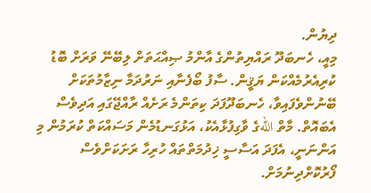ދިޔުން.
މިއީ، ހެނބަދޫ ރައްޔިތުންގެ އާންމު ޞިއްޙަތަށް ލިބޭނޭ ވަރަށް ބޮޑު ކުރިއެރުމެއްކަން ޔަޤީން. ސާފު ބޯފެނާއި ނަރުދަމާ ނިޒާމުތަކަށް ބޭނުންވެފައިވާ، ހެނބަދޫފަދަ ކިތަންމެ ރަށެއް ރާއްޖޭގައި އަދިވެސް އެބައޮތް. މާތް اللهގެ ވާގިފުޅާއެކު، އަޅުގަނޑުމެން މަސައްކަތް ކުރަމުން މި އަންނަނީ، އެފަދަ އަސާސީ ޚިދުމަތްތައް ހުރިހާ ރަށަކަށްވެސް ފޯރުކޮށްދިނުމަށް.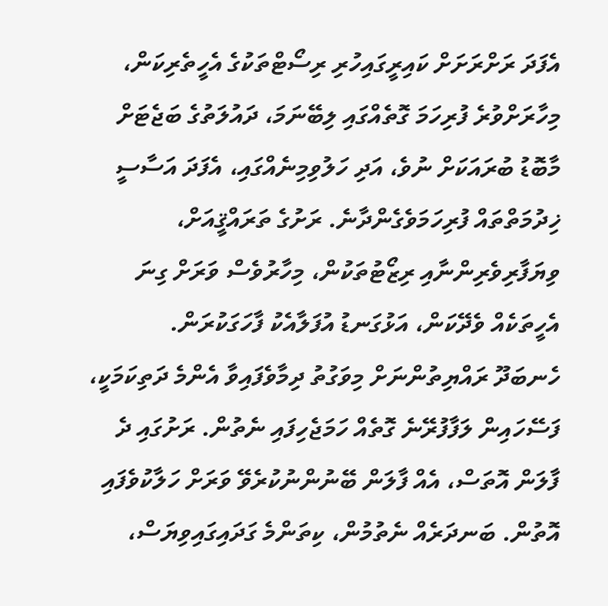އެފަދަ ރަށްރަށަށް ކައިރީގައިހުރި ރިސޯޓްތަކުގެ އެހީތެރިކަން، މިހާރަށްވުރެ ފުރިހަމަ ގޮތެއްގައި ލިބޭނަމަ، ދައުލަތުގެ ބަޖެޓަށް މާބޮޑު ބުރައަކަށް ނުވެ، އަދި ހަލުވިމިނެއްގައި، އެފަދަ އަސާސީ ޚިދުމަތްތައް ފުރިހަމަވެގެންދާނެ. ރަށުގެ ތަރައްޤީއަށް، ވިޔަފާރިވެރިންނާއި ރިޒޯޓުތަކުން، މިހާރުވެސް ވަރަށް ގިނަ އެހީތަކެއް ވެދޭކަން، އަޅުގަނޑު އުފަލާއެކު ފާހަގަކުރަން.
ހެނބަދޫ ރައްޔިތުންނަށް މިވަގުތު ދިމާވެފައިވާ އެންމެ ދަތިކަމަކީ، ފަސޭހައިން ލަފާފުރޭނެ ގޮތެއް ހަމަޖެހިފައި ނެތުން. ރަށުގައި ދެ ފާލަން އޮތަސް، އެއް ފާލަން ބޭނުންނުކުރެވޭ ވަރަށް ހަލާކުވެފައި އޮތުން. ބަނދަރެއް ނެތުމުން، ކިތަންމެ ގަދައިގައިވިޔަސް،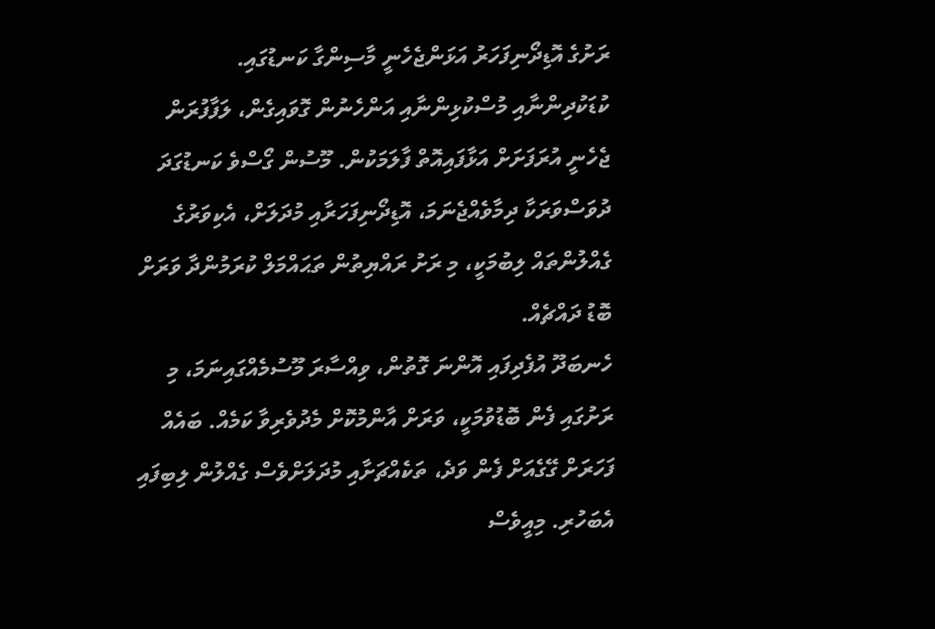ރަށުގެ އޮޑިދޯނިފަހަރު އަޅަންޖެހެނީ މާސިންގާ ކަނޑުގައި.
ކުޑަކުދިންނާއި މުސްކުޅިންނާއި އަންހެނުން ގޮވައިގެން، ލަފާފުރަން ޖެހެނީ އުރަފަށަށް އަޅާފައިއޮތް ފާލަމަކުން. މޫސުން ގޯސްވެ ކަނޑުގަދަ ދުވަސްވަރަކާ ދިމާވެއްޖެނަމަ، އޮޑިދޯނިފަހަރާއި މުދަލަށް، އެކިވަރުގެ ގެއްލުންތައް ލިބުމަކީ، މި ރަށު ރައްޔިތުން ތަޙައްމަލް ކުރަމުންދާ ވަރަށް ބޮޑު ދައްޗެއް.
ހެނބަދޫ އުފެދިފައި އޮންނަ ގޮތުން، ވިއްސާރަ މޫސުމެއްގައިނަމަ، މި ރަށުގައި ފެން ބޮޑުވުމަކީ، ވަރަށް އާންމުކޮށް މެދުވެރިވާ ކަމެއް. ބައެއް ފަހަރަށް ގޭގެއަށް ފެން ވަދެ، ތަކެއްޗަށާއި މުދަލަށްވެސް ގެއްލުން ލިބިފައި އެބަހުރި. މިއީވެސް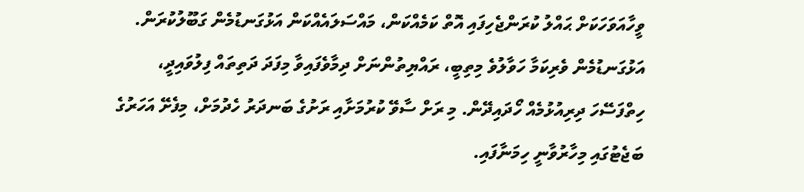ވީހާއަވަހަކަށް ޙައްލު ކުރަންޖެހިފައި އޮތް ކަމެއްކަން، މައްސަލައެއްކަން އަޅުގަނޑުމެން ގަބޫލުކުރަން.
އަޅުގަނޑުމެން ވެރިކަމާ ހަވާލުވެ މިތިބީ، ރައްޔިތުންނަށް ދިމާވެފައިވާ މިފަދަ ދަތިތައް ފިލުވައިދީ، ހިތްފަސޭހަ ދިރިއުޅުމެއް ހޯދައިދޭން. މި ރަށް ސާވޭ ކުރުމަށާއި ރަށުގެ ބަނދަރު ހެދުމަށް، މިފެށޭ އަހަރުގެ ބަޖެޓުގައި މިހާރުވާނީ ހިމަނާފައި.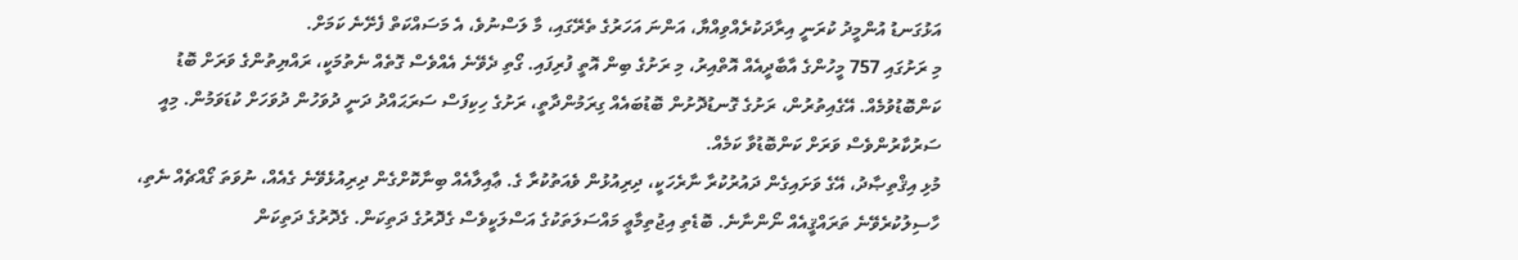އަޅުގަނޑު އުންމީދު ކުރަނީ އިރާދަކުރެއްވިއްޔާ، އަންނަ އަހަރުގެ ތެރޭގައި، މާ ލަސްނުވެ، އެ މަސައްކަތް ފެށޭނެ ކަމަށް.
މި ރަށުގައި 757 މީހުންގެ އާބާދީއެއް އޮތްއިރު، މި ރަށުގެ ބިން އޮތީ ފުރިފައި. ގޯތި ދެވޭނެ އެއްވެސް ގޮތެއް ނެތުމަކީ، ރައްޔިތުންގެ ވަރަށް ބޮޑު ކަންބޮޑުވުމެއް. އޭގެއިތުރުން، ރަށުގެ ގޮނޑުދޮށުން ބޮޑުބައެއް ގިރަމުންދާތީ، ރަށުގެ ހިކިފަސް ސަރަޙައްދު ދަނީ ދުވަހުން ދުވަހަށް ކުޑަވަމުން. މިއީ ސަރުކާރުންވެސް ވަރަށް ކަންބޮޑުވާ ކަމެއް.
މުޅި އިޤްތިޞާދު، އޭގެ ވަށައިގެން ދައުރުކުރާ ނާރެހަކީ، ދިރިއުޅުން ވެއަތުކުރާ ގެ. ޢާއިލާއެއް ބިނާކޮށްގެން ދިރިއުޅެވޭނެ ގެއެއް، ނުވަތަ ގޯއްޗެއް ނެތި، ހާސިލުކުރެވޭނެ ތަރައްޤީއެއް ނޯންނާނެ. ބޮޑެތި އިޖުތިމާޢީ މައްސަލަތަކުގެ އަސްލަކީވެސް ގެދޮރުގެ ދަތިކަން. ގެދޮރުގެ ދަތިކަން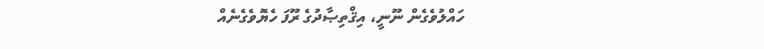ހައްލުވެގެން ނޫނީ، އިޤްތިޞާދުގެ ރޫފަ ހެޔޮވެގެނެއް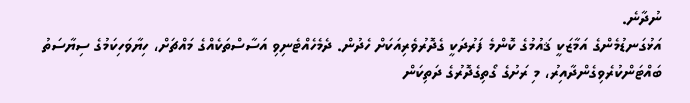ނުދާނެ.
އަޅުގަނޑުމެންގެ އަމާޒަކީ ޤައުމުގެ ކޮންމެ ފަރުދަކީ ގެދޮރުވެރިއަކަށް ހެދުން. ދެމެހެއްޓެނިވި އަސާސްތަކެއްގެ މައްޗަށް، ހިޔާވަހިކަމުގެ ސިޔާސަތު ބައްޓަންކުރެވިގެންދާއިރު، މި ރަށުގެ ގޯތިގެދޮރުގެ ދަތިކަން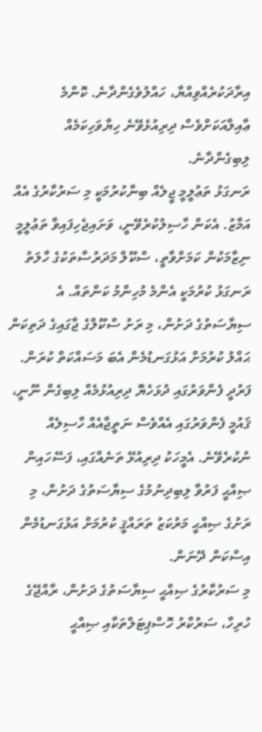އިރާދަކުރެއްވިއްޔާ، ހައްލުވެގެންދާނެ. ކޮންމެ ޢާއިލާއަކަށްވެސް ދިރިއުޅެވޭނެ ހިޔާވަހިކަމެއް ލިބިގެންދާނެ.
ރަނގަޅު ތަޢުލީމީ ޖީލެއް ބިނާކުރުމަކީ މި ސަރުކާރުގެ އެއް އަމާޒު. އެކަން ހާސިލުކުރެވޭނީ، ވަށައިޖެހިފައިވާ ތަޢުލީމީ ނިޒާމަކުން ކަމަށްވާތީ، ސްކޫލް މަދަރުސާތަކުގެ ހާލަތު ރަނގަޅު ކުރުމަކީ އެންމެ މުހިންމު ކަންތައް. އެ ސިޔާސަތުގެ ދަށުން، މި ރަށު ސްކޫލްގެ ޖާގައިގެ ދަތިކަން ޙައްލު ކުރުމަށް އަޅުގަނޑުމެން އެބަ މަސައްކަތް ކުރަން.
ފަރުދީ ފެންވަރުގައި ދުޅަހެޔޮ ދިރިއުޅުމެއް ލިބިގެން ނޫނީ، ޤައުމީ ފެންވަރުގައި އެއްވެސް ނަތީޖާއެއް ހާސިލެއް ނުކުރެވޭނެ. އެމީހަކު ދިރިއުޅޭ ތަނެއްގައި، ފަސޭހައިން ޞިއްޙީ ފަރުވާ ލިބިދިނުމުގެ ސިޔާސަތުގެ ދަށުން، މި ރަށުގެ ޞިއްޙީ މަރުކަޒު ތަރައްޤީ ކުރުމަށް އަޅުގަނޑުމެން އިސްކަން ދޭނަން.
މި ސަރުކާރުގެ ޞިއްޙީ ސިޔާސަތުގެ ދަށުން، ރާއްޖޭގެ ހުރިހާ، ސަރުކާރު ހޮސްޕިޓަލްތަކާއި ޞިއްޙީ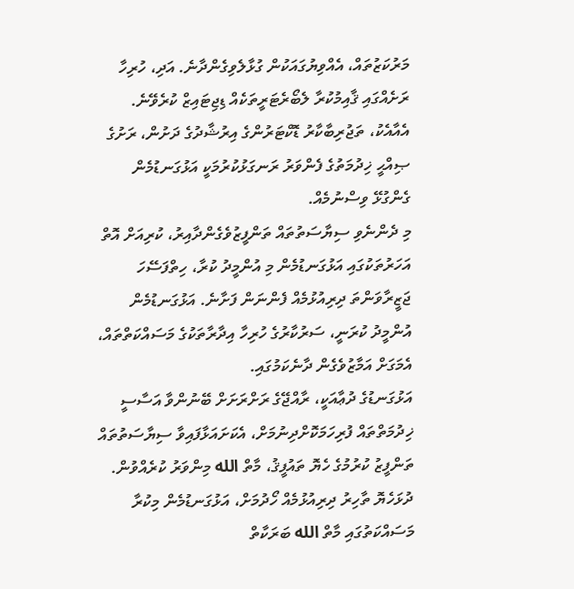މަރުކަޒުތައް، އެއްވިޔުގައަކުން ގުޅާލެވިގެންދާނެ. އަދި، ހުރިހާ ރަށެއްގައި ޤާއިމުކުރާ ލެބޯރެޓަރީތަކެއް ޑިޖިޓައިޒް ކުރެވޭނެ. އެއާއެކު، ތަޖުރިބާކާރު ޑޮކްޓަރުންގެ އިރުޝާދުގެ ދަށުން، ރަށުގެ ޞިއްޙީ ޚިދުމަތުގެ ފެންވަރު ރަނގަޅުކުރުމަކީ އަޅުގަނޑުމެން ގެންގުޅޭ ވިސްނުމެއް.
މި ދެންނެވި ސިޔާސަތުތައް ތަންފީޒުވެގެންދާއިރު، ކުރިއަށް އޮތް އަހަރުތަކުގައި އަޅުގަނޑުމެން މި އުންމީދު ކުރާ، ހިތްފަސޭހަ ޖަޒީރާވަންތަ ދިރިއުޅުމެއް ފެންނަން ފަށާނެ. އަޅުގަނޑުމެން އުންމީދު ކުރަނީ، ސަރުކާރުގެ ހުރިހާ އިދާރާތަކުގެ މަސައްކަތްތައް، އެމަގަށް އަމާޒުވެގެން ދާނެކަމުގައި.
އަޅުގަނޑުގެ ދުޢާއަކީ، ރާއްޖޭގެ ރަށްރަށަށް ބޭނުންވާ އަސާސީ ޚިދުމަތްތައް ފުރިހަމަކޮށްދިނުމަށް، އެކަށައަޅާފައިވާ ސިޔާސަތުތައް ތަންފީޒު ކުރުމުގެ ހެޔޮ ތައުފީޤު، މާތް الله މިންވަރު ކުރެއްވުން. ދުޅަހެޔޮ ތާހިރު ދިރިއުޅުމެއް ހޯދުމަށް، އަޅުގަނޑުމެން މިކުރާ މަސައްކަތުގައި މާތް الله ބަރަކާތް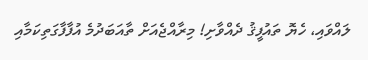ލައްވައި، ހެޔޮ ތައުފީޤު ދެއްވާށި! މިރާއްޖެއަށް ތާއަބަދުމެ އުފާފާގަތިކަމާއި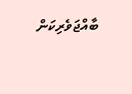ބާއްޖަވެރިކަން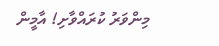މިންވަރު ކުރައްވާށި! އާމީން